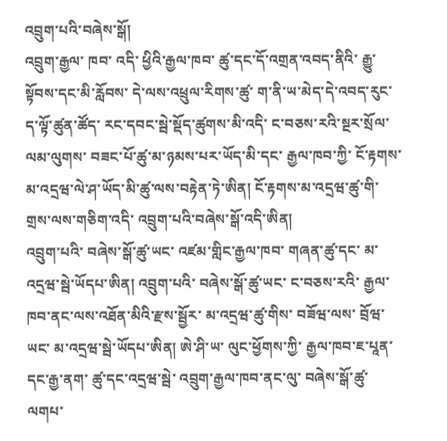འབྲུག་པའི་བཞེས་སྒོ།
འབྲུག་རྒྱལ་ ཁབ་ འདི་ ཕྱིའི་རྒྱལ་ཁབ་ ཚུ་དང་དོ་འགྲན་འབད་ནིའི་ རྒྱུ་སྟོབས་དང་མི་རློབས་ དེ་ལས་འཕྲུལ་རིགས་ཚུ་ ག་ནི་ཡ་མེད་དེ་འབད་རུང་ ད་ལྟོ་ཚུན་ཚོད་ རང་དབང་སྦེ་སྡོད་ཚུགས་མི་འདི་ ང་བཅས་རའི་སྔར་སྲོལ་ལམ་ལུགས་ བཟང་པོ་ཚུ་མ་ཉམས་པར་ཡོད་མི་དང་ རྒྱལ་ཁབ་ཀྱི་ ངོ་རྟགས་མ་འདྲཝ་ལེ་ཤ་ཡོད་མི་ཚུ་ལས་བརྟེན་ཏེ་ཨིན། ངོ་རྟགས་མ་འདྲཝ་ཚུ་གི་གྲས་ལས་གཅིག་འདི་ འབྲུག་པའི་བཞེས་སྒོ་འདི་ཨིན།
འབྲུག་པའི་ བཞེས་སྒོ་ཚུ་ཡང་ འཛམ་གླིང་རྒྱལ་ཁབ་ གཞན་ཚུ་དང་ མ་འདྲཝ་སྦེ་ཡོདཔ་ཨིན། འབྲུག་པའི་ བཞེས་སྒོ་ཚུ་ཡང་ ང་བཅས་རའི་ རྒྱལ་ཁབ་ནང་ལས་འཐོན་མིའི་རྫས་སྦྱོར་ མ་འདྲཝ་ཚུ་གིས་ བཟོཝ་ལས་ བྲོཝ་ཡང་ མ་འདྲཝ་སྦེ་ཡོདཔ་ཨིན། ཨེ་ཤི་ཡ་ ལུང་ཕྱོགས་ཀྱི་ རྒྱལ་ཁབ་ཇ་པཱན་དང་རྒྱ་ནག་ ཚུ་དང་འདྲཝ་སྦེ་ འབྲུག་རྒྱལ་ཁབ་ནང་ལུ་ བཞེས་སྒོ་ཚུ་ ལགཔ་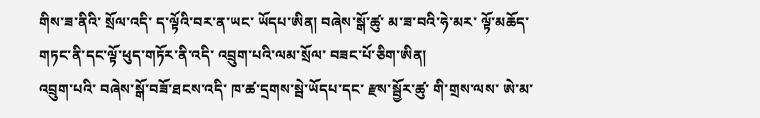གིས་ཟ་ནིའི་ སྲོལ་འདི་ ད་ལྟོའི་བར་ན་ཡང་ ཡོདཔ་ཨིན། བཞེས་སྒོ་ཚུ་ མ་ཟ་བའི་ཧེ་མར་ ལྟོ་མཆོད་གཏང་ནི་དང་ལྟོ་ཕུད་གཏོར་ནི་འདི་ འབྲུག་པའི་ལམ་སྲོལ་ བཟང་པོ་ཅིག་ཨིན།
འབྲུག་པའི་ བཞེས་སྒོ་བཟོ་ཐངས་འདི་ ཁ་ཚ་དྲགས་སྦེ་ཡོདཔ་དང་ རྫས་སྦྱོར་ཚུ་ གི་གྲས་ལས་ ཨེ་མ་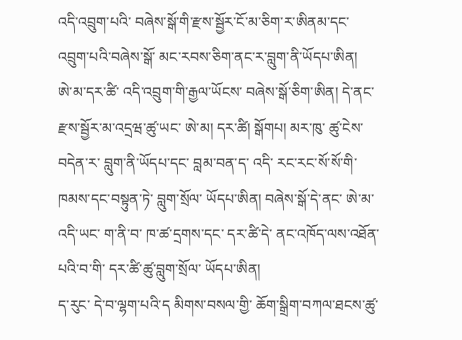འདི་འབྲུག་པའི་ བཞེས་སྒོ་གི་རྫས་སྦྱོར་ངོ་མ་ཅིག་ར་ཨིནམ་དང་ འབྲུག་པའི་བཞེས་སྒོ་ མང་རབས་ཅིག་ནང་ར་བླུག་ནི་ཡོདཔ་ཨིན།
ཨེ་མ་དར་ཚི་ འདི་འབྲུག་གི་རྒྱལ་ཡོངས་ བཞེས་སྒོ་ཅིག་ཨིན། དེ་ནང་རྫས་སྦྱོར་མ་འདྲཝ་ཚུ་ཡང་ ཨེ་མ། དར་ཚི། སྒོགཔ། མར་ཁུ་ ཚུ་ངེས་བདེན་ར་ བླུག་ནི་ཡོདཔ་དང་ བླམ་བན་ད་ འདི་ རང་རང་སོ་སོ་གི་ ཁམས་དང་བསྟུན་ཏེ་ བླུག་སྲོལ་ ཡོདཔ་ཨིན། བཞེས་སྒོ་དེ་ནང་ ཨེ་མ་འདི་ཡང་ ག་ནི་བ་ ཁ་ཚ་དྲགས་དང་ དར་ཚི་དེ་ ནང་འཁོད་ལས་འཐོན་པའི་བ་གི་ དར་ཚི་ཚུ་བླུག་སྲོལ་ ཡོདཔ་ཨིན།
ད་རུང་ དེ་བ་ལྷག་པའི་ད མིགས་བསལ་གྱི་ ཆོག་སྒྲིག་བཀལ་ཐངས་ཚུ་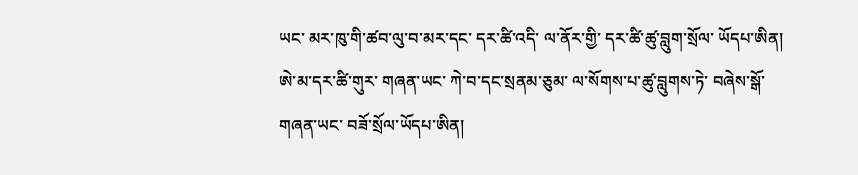ཡང་ མར་ཁུ་གི་ཚབ་ལུ་བ་མར་དང་ དར་ཚི་འདི་ ལ་ནོར་གྱི་ དར་ཚི་ཚུ་བླུག་སྲོལ་ ཡོདཔ་ཨིན། ཨེ་མ་དར་ཚི་གུར་ གཞན་ཡང་ ཀེ་བ་དང་སྲནམ་ཅུམ་ ལ་སོགས་པ་ཚུ་བླུགས་ཏེ་ བཞེས་སྒོ་གཞན་ཡང་ བཟོ་སྲོལ་ཡོདཔ་ཨིན།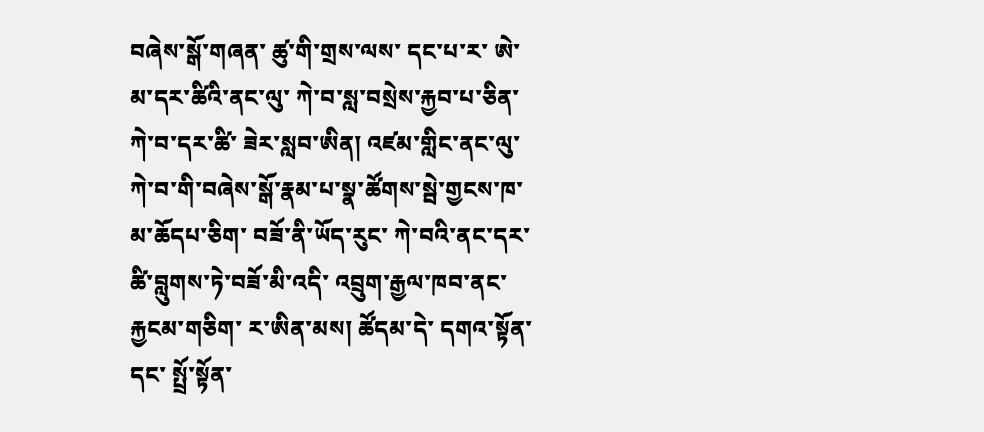བཞེས་སྒོ་གཞན་ ཚུ་གི་གྲས་ལས་ དང་པ་ར་ ཨེ་མ་དར་ཚིའི་ནང་ལུ་ ཀེ་བ་སླ་བསྲེས་རྐྱབ་པ་ཅིན་ ཀེ་བ་དར་ཚི་ ཟེར་སླབ་ཨིན། འཛམ་གླིང་ནང་ལུ་ ཀེ་བ་གི་བཞེས་སྒོ་རྣམ་པ་སྣ་ཚོགས་སྦེ་གྱངས་ཁ་མ་ཆོདཔ་ཅིག་ བཟོ་ནི་ཡོད་རུང་ ཀེ་བའི་ནང་དར་ཚི་བླུགས་ཏེ་བཟོ་མི་འདི་ འབྲུག་རྒྱལ་ཁབ་ནང་ རྐྱངམ་གཅིག་ ར་ཨིན་མས། ཚོདམ་དེ་ དགའ་སྟོན་དང་ སྤྲོ་སྟོན་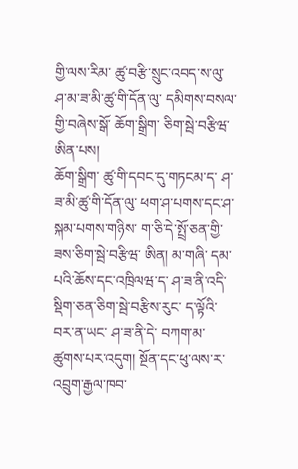གྱི་ལས་རིམ་ ཚུ་བརྩི་སྲུང་འབད་ས་ལུ་ ཤ་མ་ཟ་མི་ཚུ་གི་དོན་ལུ་ དམིགས་བསལ་གྱི་བཞེས་སྒོ་ ཆོག་སྒྲིག་ ཅིག་སྦེ་བརྩིཝ་ཨིན་པས།
ཆོག་སྒྲིག་ ཚུ་གི་དབང་དུ་གཏངམ་ད་ ཤ་ཟ་མི་ཚུ་གི་དོན་ལུ་ ཕག་ཤ་པགས་དང་ཤ་སྐམ་པགས་གཉིས་ ག་ཅི་དེ་སྤྲོ་ཅན་གྱི་ ཟས་ཅིག་སྦེ་བརྩིཝ་ ཨིན། མ་གཞི་ དམ་པའི་ཆོས་དང་འཁྲིལཝ་ད་ ཤ་ཟ་ནི་འདི་ སྡིག་ཅན་ཅིག་སྦེ་བརྩིས་རུང་ ད་ལྟོའི་བར་ན་ཡང་ ཤ་ཟ་ནི་དེ་ བཀག་མ་ཚུགས་པར་འདུག། སྔོན་དང་ཕུ་ལས་ར་ འབྲུག་རྒྱལ་ཁབ་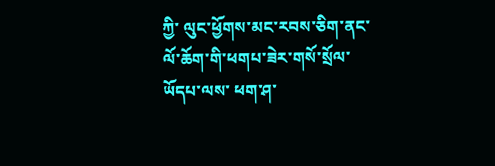ཀྱི་ ལུང་ཕྱོགས་མང་རབས་ཅིག་ནང་ ལོ་ཆོག་གི་ཕགཔ་ཟེར་གསོ་སྲོལ་ཡོདཔ་ལས་ ཕག་ཤ་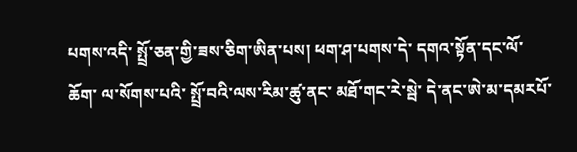པགས་འདི་ སྤྲོ་ཅན་གྱི་ཟས་ཅིག་ཨིན་པས། ཕག་ཤ་པགས་དེ་ དགའ་སྟོན་དང་ལོ་ཆོག་ ལ་སོགས་པའི་ སྤྲོ་བའི་ལས་རིམ་ཚུ་ནང་ མཐོ་གང་རེ་སྦེ་ དེ་ནང་ཨེ་མ་དམརཔོ་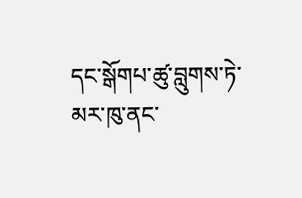དང་སྒོགཔ་ཚུ་བླུགས་ཏེ་ མར་ཁུ་ནང་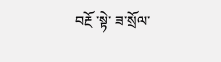བརྔོ ་སྟེ་ ཟ་སྲོལ་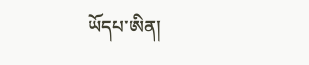ཡོདཔ་ཨིན།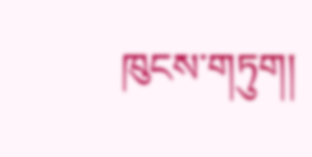ཁུངས་གཏུག།